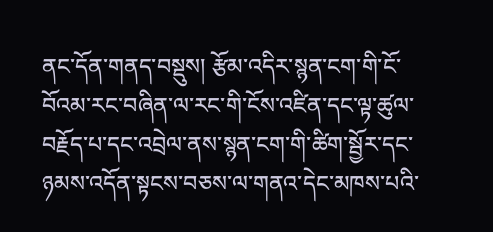ནང་དོན་གནད་བསྡུས། རྩོམ་འདིར་སྙན་ངག་གི་ངོ་བོའམ་རང་བཞིན་ལ་རང་གི་ངོས་འཛིན་དང་ལྟ་ཚུལ་བརྗོད་པ་དང་འབྲེལ་ནས་སྙན་ངག་གི་ཚིག་སྦྱོར་དང་ཉམས་འདོན་སྟངས་བཅས་ལ་གནའ་དེང་མཁས་པའི་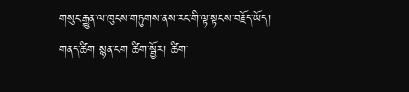གསུང་རྒྱུན་ལ་ཁུངས་གཏུགས་ནས་རང་གི་ལྟ་སྟངས་བརྗོད་ཡོད།
གནད་ཚིག སྙན་ངག ཚིག་སྦྱོར། ཚིག་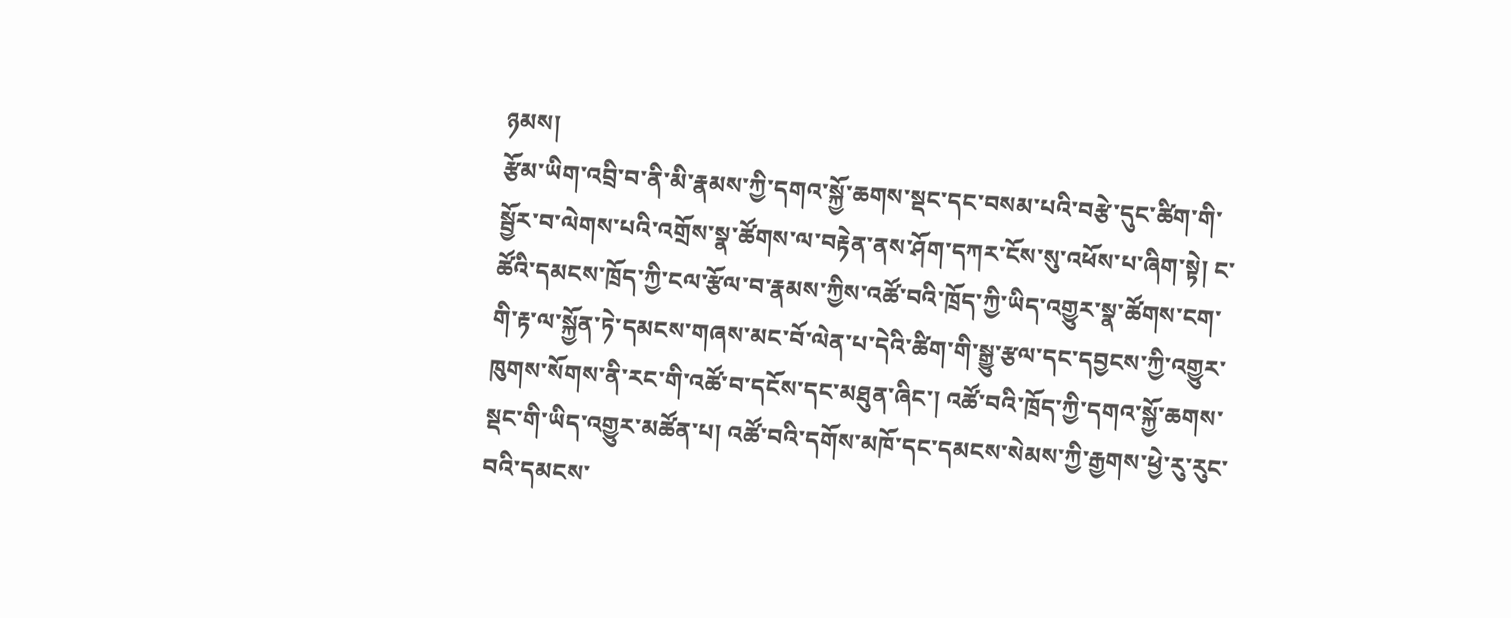ཉམས།
རྩོམ་ཡིག་འབྲི་བ་ནི་མི་རྣམས་ཀྱི་དགའ་སྐྱོ་ཆགས་སྡང་དང་བསམ་པའི་བརྩེ་དུང་ཚིག་གི་སྦྱོར་བ་ལེགས་པའི་འགྲོས་སྣ་ཚོགས་ལ་བརྟེན་ནས་ཤོག་དཀར་ངོས་སུ་འཕོས་པ་ཞིག་སྟེ། ང་ཚོའི་དམངས་ཁྲོད་ཀྱི་ངལ་རྩོལ་བ་རྣམས་ཀྱིས་འཚོ་བའི་ཁྲོད་ཀྱི་ཡིད་འགྱུར་སྣ་ཚོགས་ངག་གི་རྟ་ལ་སྐྱོན་ཏེ་དམངས་གཞས་མང་བོ་ལེན་པ་དེའི་ཚིག་གི་སྒྱུ་རྩལ་དང་དབྱངས་ཀྱི་འགྱུར་ཁུགས་སོགས་ནི་རང་གི་འཚོ་བ་དངོས་དང་མཐུན་ཞིང་། འཚོ་བའི་ཁྲོད་ཀྱི་དགའ་སྐྱོ་ཆགས་སྡང་གི་ཡིད་འགྱུར་མཚོན་པ། འཚོ་བའི་དགོས་མཁོ་དང་དམངས་སེམས་ཀྱི་རྒྱགས་ཕྱེ་རུ་རུང་བའི་དམངས་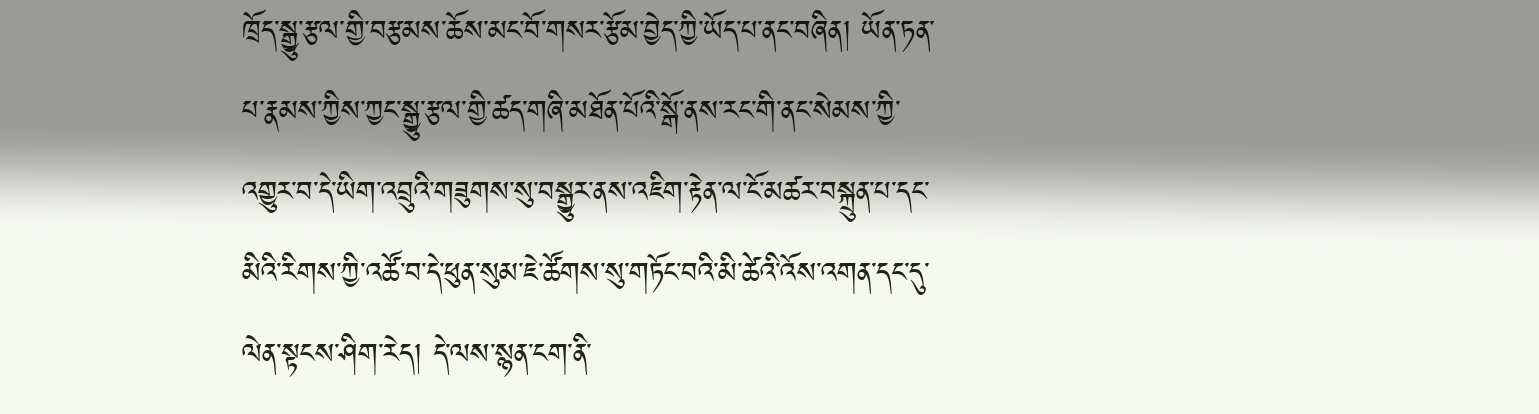ཁྲོད་སྒྱུ་རྩལ་གྱི་བརྩམས་ཆོས་མང་བོ་གསར་རྩོམ་བྱེད་ཀྱི་ཡོད་པ་ནང་བཞིན། ཡོན་ཏན་པ་རྣམས་ཀྱིས་ཀྱང་སྒྱུ་རྩལ་གྱི་ཚད་གཞི་མཐོན་པོའི་སྒོ་ནས་རང་གི་ནང་སེམས་ཀྱི་འགྱུར་བ་དེ་ཡིག་འབྲུའི་གཟུགས་སུ་བསྒྱུར་ནས་འཇིག་རྟེན་ལ་ངོ་མཚར་བསྐྲུན་པ་དང་མིའི་རིགས་ཀྱི་འཚོ་བ་དེ་ཕུན་སུམ་ཇེ་ཚོགས་སུ་གཏོང་བའི་མི་ཚེའི་འོས་འགན་དང་དུ་ལེན་སྟངས་ཤིག་རེད། དེ་ལས་སྙན་ངག་ནི་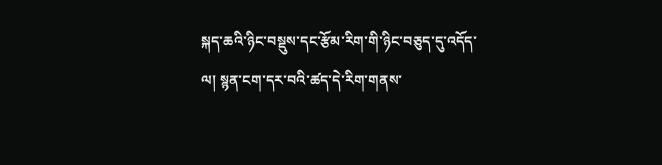སྐད་ཆའི་ཉིང་བསྡུས་དང་རྩོམ་རིག་གི་ཉིང་བཅུད་དུ་འདོད་ལ། སྙན་ངག་དར་བའི་ཚད་དེ་རིག་གནས་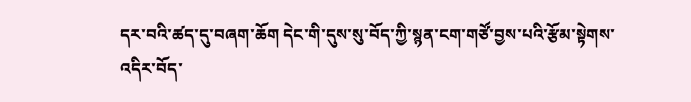དར་བའི་ཚད་དུ་བཞག་ཆོག དེང་གི་དུས་སུ་བོད་ཀྱི་སྙན་ངག་གཙོ་བྱས་པའི་རྩོམ་སྟེགས་འདིར་བོད་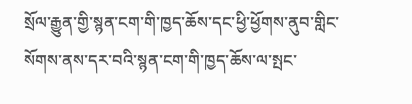སྲོལ་རྒྱུན་གྱི་སྙན་ངག་གི་ཁྱད་ཆོས་དང་ཕྱི་ཕྱོགས་ནུབ་གླིང་སོགས་ནས་དར་བའི་སྙན་ངག་གི་ཁྱད་ཆོས་ལ་སྤང་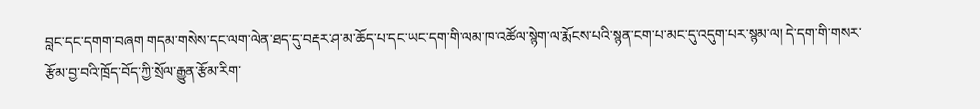བླང་དང་དགག་བཞག གདམ་གསེས་དང་ལག་ལེན་ཐད་དུ་བརྡར་ཤ་མ་ཆོད་པ་དང་ཡང་དག་གི་ལམ་ཁ་འཚོལ་སྙེག་ལ་རྨོངས་པའི་སྙན་ངག་པ་མང་དུ་འདུག་པར་སྙམ་ལ། དེ་དག་གི་གསར་རྩོམ་བྱ་བའི་ཁྲོད་བོད་ཀྱི་སྲོལ་རྒྱུན་རྩོམ་རིག་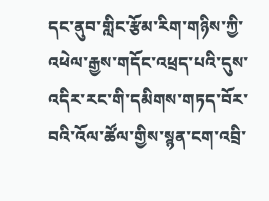དང་ནུབ་གླིང་རྩོམ་རིག་གཉིས་ཀྱི་འཕེལ་རྒྱས་གདོང་འཕྲད་པའི་དུས་འདིར་རང་གི་དམིགས་གཏད་བོར་བའི་འོལ་ཚོལ་གྱིས་སྙན་ངག་འབྲི་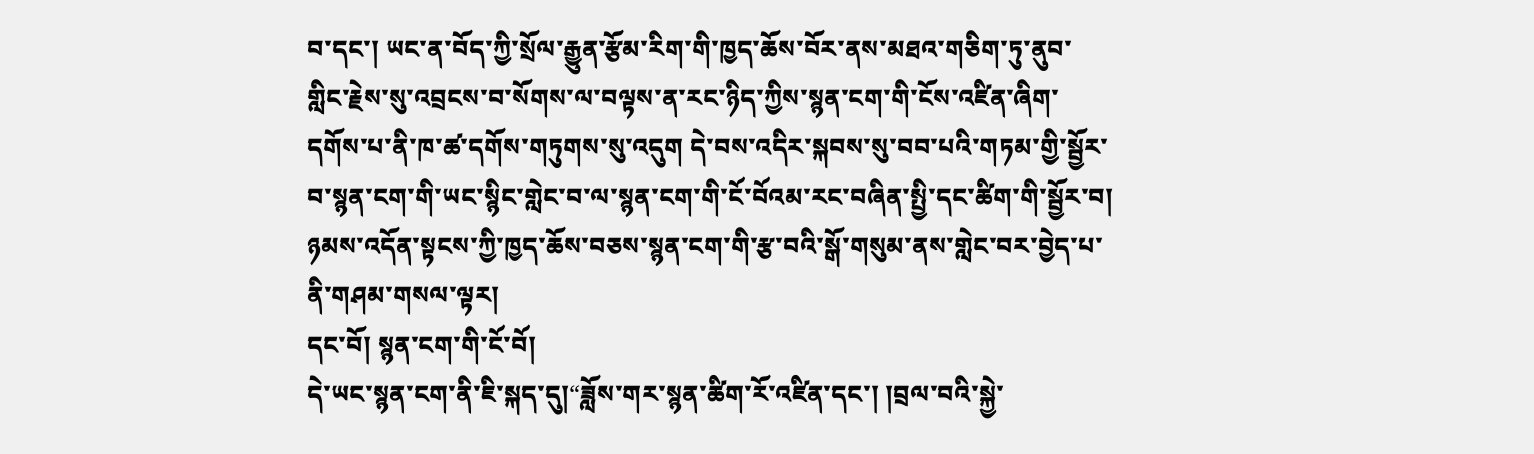བ་དང་། ཡང་ན་བོད་ཀྱི་སྲོལ་རྒྱུན་རྩོམ་རིག་གི་ཁྱད་ཆོས་བོར་ནས་མཐའ་གཅིག་ཏུ་ནུབ་གླིང་རྗེས་སུ་འབྲངས་བ་སོགས་ལ་བལྟས་ན་རང་ཉིད་ཀྱིས་སྙན་ངག་གི་ངོས་འཛིན་ཞིག་དགོས་པ་ནི་ཁ་ཚ་དགོས་གཏུགས་སུ་འདུག དེ་བས་འདིར་སྐབས་སུ་བབ་པའི་གཏམ་གྱི་སྦྱོར་བ་སྙན་ངག་གི་ཡང་སྙིང་གླེང་བ་ལ་སྙན་ངག་གི་ངོ་བོའམ་རང་བཞིན་སྤྱི་དང་ཚིག་གི་སྦྱོར་བ། ཉམས་འདོན་སྟངས་ཀྱི་ཁྱད་ཆོས་བཅས་སྙན་ངག་གི་རྩ་བའི་སྒོ་གསུམ་ནས་གླེང་བར་བྱེད་པ་ནི་གཤམ་གསལ་ལྟར།
དང་བོ། སྙན་ངག་གི་ངོ་བོ།
དེ་ཡང་སྙན་ངག་ནི་ཇི་སྐད་དུ།“ཟློས་གར་སྙན་ཚིག་རོ་འཛིན་དང་། །བྲལ་བའི་སྐྱེ་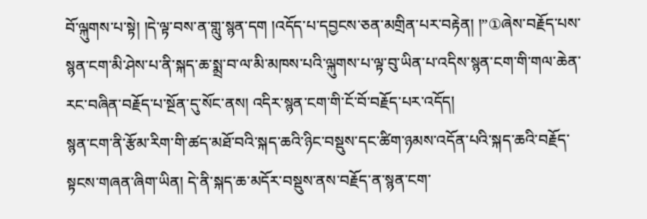བོ་ལྐུགས་པ་སྟེ། །དེ་ལྟ་བས་ན་གླུ་སྙན་དག །འདོད་པ་དབྱངས་ཅན་མགྲིན་པར་བརྟེན། །”①ཞེས་བརྗོད་པས་སྙན་ངག་མི་ཤེས་པ་ནི་སྐད་ཆ་སྨྲ་བ་ལ་མི་མཁས་པའི་ལྐུགས་པ་ལྟ་བུ་ཡིན་པ་འདིས་སྙན་ངག་གི་གལ་ཆེན་རང་བཞིན་བརྗོད་པ་སྔོན་དུ་སོང་ནས། འདིར་སྙན་ངག་གི་ངོ་བོ་བརྗོད་པར་འདོད།
སྙན་ངག་ནི་རྩོམ་རིག་གི་ཚད་མཐོ་བའི་སྐད་ཆའི་ཉིང་བསྡུས་དང་ཚིག་ཉམས་འདོན་པའི་སྐད་ཆའི་བརྗོད་སྟངས་གཞན་ཞིག་ཡིན། དེ་ནི་སྐད་ཆ་མདོར་བསྡུས་ནས་བརྗོད་ན་སྙན་ངག་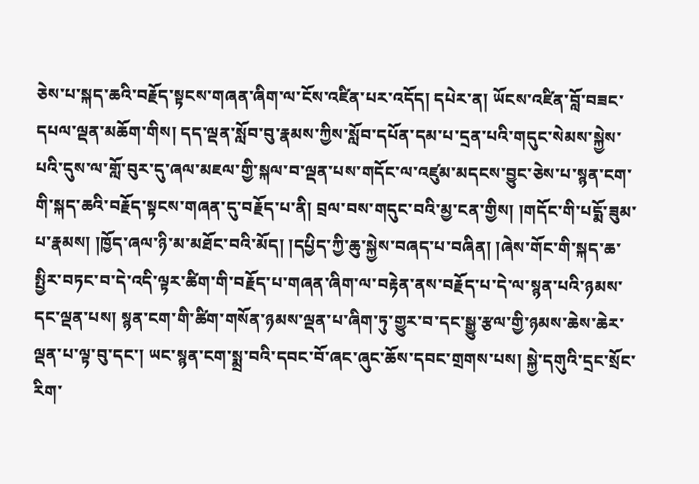ཅེས་པ་སྐད་ཆའི་བརྗོད་སྟངས་གཞན་ཞིག་ལ་ངོས་འཛིན་པར་འདོད། དཔེར་ན། ཡོངས་འཛིན་བློ་བཟང་དཔལ་ལྡན་མཆོག་གིས། དད་ལྡན་སློབ་བུ་རྣམས་ཀྱིས་སློབ་དཔོན་དམ་པ་དྲན་པའི་གདུང་སེམས་སྐྱེས་པའི་དུས་ལ་གློ་བུར་དུ་ཞལ་མཇལ་གྱི་སྐལ་བ་ལྡན་པས་གདོང་ལ་འཛུམ་མདངས་བྱུང་ཅེས་པ་སྙན་ངག་གི་སྐད་ཆའི་བརྗོད་སྟངས་གཞན་དུ་བརྗོད་པ་ནི། བྲལ་བས་གདུང་བའི་མྱ་ངན་གྱིས། །གདོང་གི་པདྨོ་ཟུམ་པ་རྣམས། །ཁྱོད་ཞལ་ཉི་མ་མཐོང་བའི་མོད། །དཔྱིད་ཀྱི་ཆུ་སྐྱེས་བཞད་པ་བཞིན། །ཞེས་གོང་གི་སྐད་ཆ་སྤྱིར་བཏང་བ་དེ་འདི་ལྟར་ཚིག་གི་བརྗོད་པ་གཞན་ཞིག་ལ་བརྟེན་ནས་བརྗོད་པ་དེ་ལ་སྙན་པའི་ཉམས་དང་ལྡན་པས། སྙན་ངག་གི་ཚིག་གསོན་ཉམས་ལྡན་པ་ཞིག་ཏུ་གྱུར་བ་དང་སྒྱུ་རྩལ་གྱི་ཉམས་ཆེས་ཆེར་ལྡན་པ་ལྟ་བུ་དང་། ཡང་སྙན་ངག་སྨྲ་བའི་དབང་བོ་ཞང་ཞུང་ཆོས་དབང་གྲགས་པས། སྐྱེ་དགུའི་དྲང་སྲོང་རིག་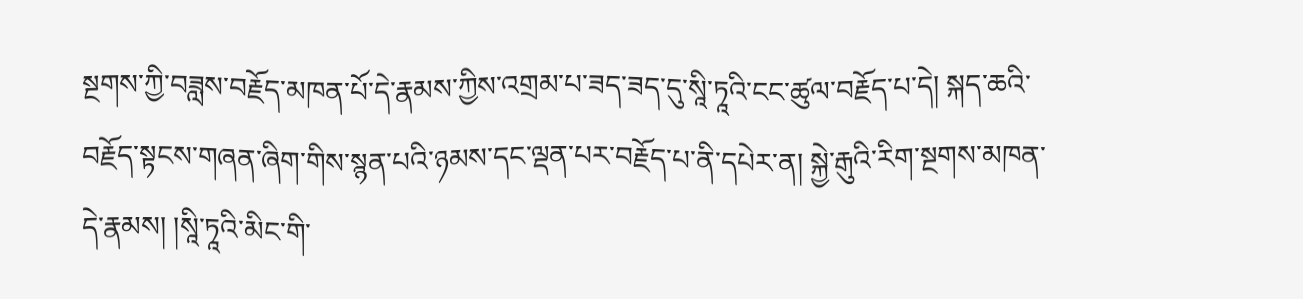སྔགས་ཀྱི་བཟླས་བརྗོད་མཁན་པོ་དེ་རྣམས་ཀྱིས་འགྲམ་པ་ཟད་ཟད་དུ་སཱི་ཏཱའི་ངང་ཚུལ་བརྗོད་པ་དེ། སྐད་ཆའི་བརྗོད་སྟངས་གཞན་ཞིག་གིས་སྙན་པའི་ཉམས་དང་ལྡན་པར་བརྗོད་པ་ནི་དཔེར་ན། སྐྱེ་རྒུའི་རིག་སྔགས་མཁན་དེ་རྣམས། །སཱི་ཏཱའི་མིང་གི་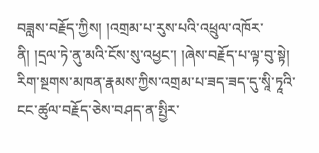བཟླས་བརྗོད་ཀྱིས། །འགྲམ་པ་རུས་པའི་འཕྲུལ་འཁོར་ནི། །དྲལ་ཏེ་ནུ་མའི་ངོས་སུ་འཕྱང་། །ཞེས་བརྗོད་པ་ལྟ་བུ་སྟེ། རིག་སྔགས་མཁན་རྣམས་ཀྱིས་འགྲམ་པ་ཟད་ཟད་དུ་སཱི་ཏཱའི་ངང་ཚུལ་བརྗོད་ཅེས་བཤད་ན་སྤྱིར་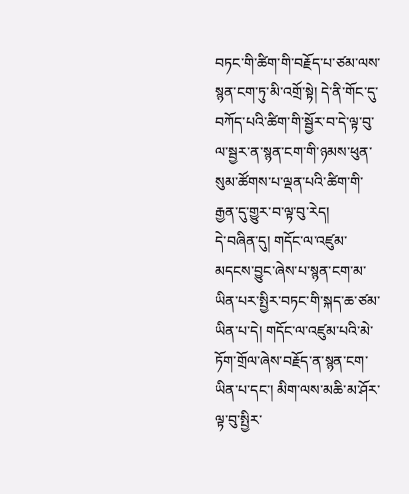བཏང་གི་ཚིག་གི་བརྗོད་པ་ཙམ་ལས་སྙན་ངག་ཏུ་མི་འགྲོ་སྟེ། དེ་ནི་གོང་དུ་བཀོད་པའི་ཚིག་གི་སྦྱོར་བ་དེ་ལྟ་བུ་ལ་སྦྱར་ན་སྙན་ངག་གི་ཉམས་ཕུན་སུམ་ཚོགས་པ་ལྡན་པའི་ཚིག་གི་རྒྱན་དུ་གྱུར་བ་ལྟ་བུ་རེད།
དེ་བཞིན་དུ། གདོང་ལ་འཛུམ་མདངས་བྱུང་ཞེས་པ་སྙན་ངག་མ་ཡིན་པར་སྤྱིར་བཏང་གི་སྐད་ཆ་ཙམ་ཡིན་པ་དེ། གདོང་ལ་འཛུམ་པའི་མེ་ཏོག་གྲོལ་ཞེས་བརྗོད་ན་སྙན་ངག་ཡིན་པ་དང་། མིག་ལས་མཆི་མ་ཤོར་ལྟ་བུ་སྤྱིར་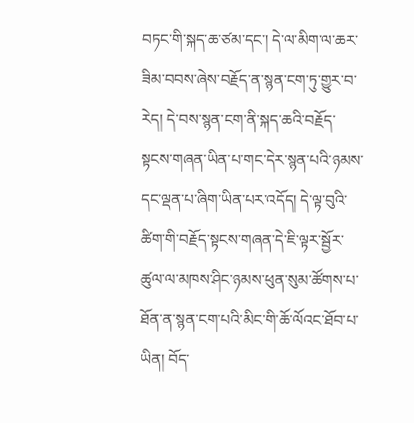བཏང་གི་སྐད་ཆ་ཙམ་དང་། དེ་ལ་མིག་ལ་ཆར་ཟིམ་བབས་ཞེས་བརྗོད་ན་སྙན་ངག་ཏུ་གྱུར་བ་རེད། དེ་བས་སྙན་ངག་ནི་སྐད་ཆའི་བརྗོད་སྟངས་གཞན་ཡིན་པ་གང་དེར་སྙན་པའི་ཉམས་དང་ལྡན་པ་ཞིག་ཡིན་པར་འདོད། དེ་ལྟ་བུའི་ཚིག་གི་བརྗོད་སྟངས་གཞན་དེ་ཇི་ལྟར་སྦྱོར་ཚུལ་ལ་མཁས་ཤིང་ཉམས་ཕུན་སུམ་ཚོགས་པ་ཐོན་ན་སྙན་ངག་པའི་མིང་གི་ཆོ་ལོའང་ཐོབ་པ་ཡིན། བོད་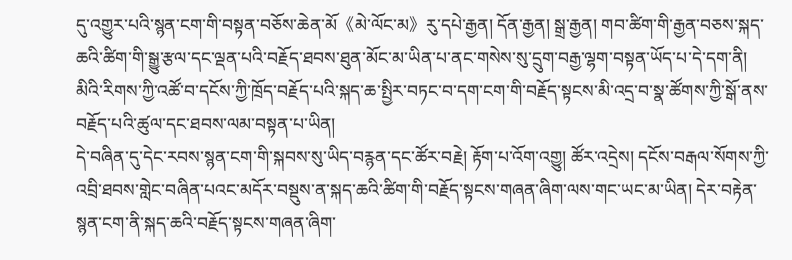དུ་འགྱུར་པའི་སྙན་ངག་གི་བསྟན་བཅོས་ཆེན་མོ《མེ་ལོང་མ》རུ་དཔེ་རྒྱན། དོན་རྒྱན། སྒྲ་རྒྱན། གབ་ཚིག་གི་རྒྱན་བཅས་སྐད་ཆའི་ཚིག་གི་སྒྱུ་རྩལ་དང་ལྡན་པའི་བརྗོད་ཐབས་ཐུན་མོང་མ་ཡིན་པ་ནང་གསེས་སུ་དྲུག་བརྒྱ་ལྷག་བསྟན་ཡོད་པ་དེ་དག་ནི། མིའི་རིགས་ཀྱི་འཚོ་བ་དངོས་ཀྱི་ཁྲོད་བརྗོད་པའི་སྐད་ཆ་སྤྱིར་བཏང་བ་དག་ངག་གི་བརྗོད་སྟངས་མི་འདྲ་བ་སྣ་ཚོགས་ཀྱི་སྒོ་ནས་བརྗོད་པའི་ཚུལ་དང་ཐབས་ལམ་བསྟན་པ་ཡིན།
དེ་བཞིན་དུ་དེང་རབས་སྙན་ངག་གི་སྐབས་སུ་ཡིད་བརྙན་དང་ཚོར་བརྗེ། རྟོག་པ་འོག་འགྱུ། ཚོར་འདྲེས། དངོས་བརྒལ་སོགས་ཀྱི་འབྲི་ཐབས་གླེང་བཞིན་པའང་མདོར་བསྡུས་ན་སྐད་ཆའི་ཚིག་གི་བརྗོད་སྟངས་གཞན་ཞིག་ལས་གང་ཡང་མ་ཡིན། དེར་བརྟེན་སྙན་ངག་ནི་སྐད་ཆའི་བརྗོད་སྟངས་གཞན་ཞིག་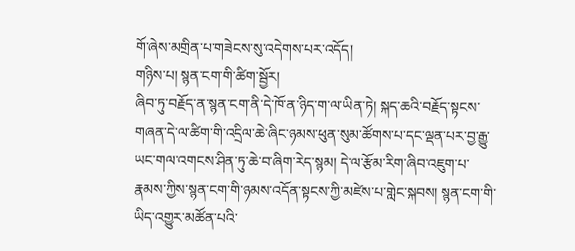གོ་ཞེས་མགྲིན་པ་གཟེངས་སུ་འདེགས་པར་འདོད།
གཉིས་པ། སྙན་ངག་གི་ཚིག་སྦྱོར།
ཞིབ་ཏུ་བརྗོད་ན་སྙན་ངག་ནི་དེ་ཁོ་ན་ཉིད་ག་ལ་ཡིན་ཏེ། སྐད་ཆའི་བརྗོད་སྟངས་གཞན་དེ་ལ་ཚིག་གི་འདྲིལ་ཆེ་ཞིང་ཉམས་ཕུན་སུམ་ཚོགས་པ་དང་ལྡན་པར་བྱ་རྒྱུ་ཡང་གལ་འགངས་ཤིན་ཏུ་ཆེ་བ་ཞིག་རེད་སྙམ། དེ་ལ་རྩོམ་རིག་ཞིབ་འཇུག་པ་རྣམས་ཀྱིས་སྙན་ངག་གི་ཉམས་འདོན་སྟངས་ཀྱི་མཛེས་པ་གླེང་སྐབས། སྙན་ངག་གི་ཡིད་འགྱུར་མཚོན་པའི་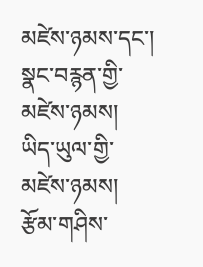མཛེས་ཉམས་དང་། སྣང་བརྙན་གྱི་མཛེས་ཉམས། ཡིད་ཡུལ་གྱི་མཛེས་ཉམས། རྩོམ་གཤིས་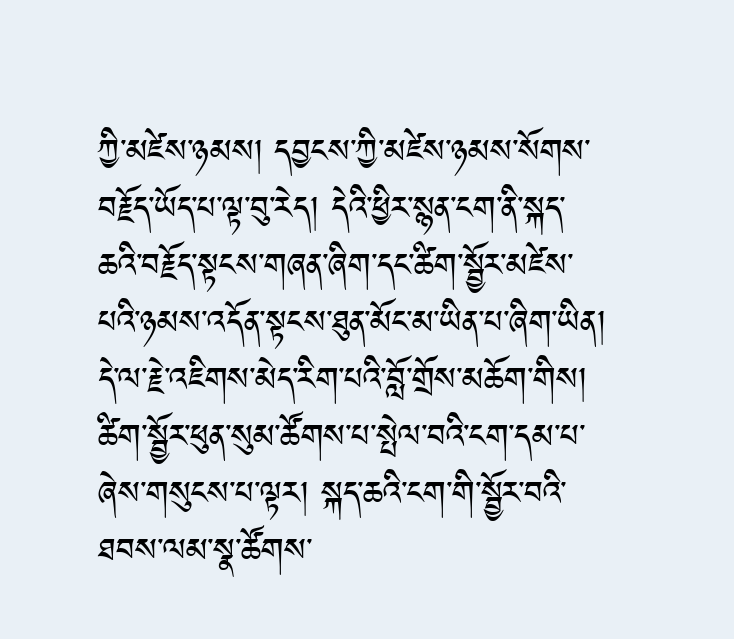ཀྱི་མཛེས་ཉམས། དབྱངས་ཀྱི་མཛེས་ཉམས་སོགས་བརྗོད་ཡོད་པ་ལྟ་བུ་རེད། དེའི་ཕྱིར་སྙན་ངག་ནི་སྐད་ཆའི་བརྗོད་སྟངས་གཞན་ཞིག་དང་ཚིག་སྦྱོར་མཛེས་པའི་ཉམས་འདོན་སྟངས་ཐུན་མོང་མ་ཡིན་པ་ཞིག་ཡིན། དེ་ལ་རྗེ་འཇིགས་མེད་རིག་པའི་བློ་གྲོས་མཆོག་གིས། ཚིག་སྦྱོར་ཕུན་སུམ་ཚོགས་པ་སྤེལ་བའི་ངག་དམ་པ་ཞེས་གསུངས་པ་ལྟར། སྐད་ཆའི་ངག་གི་སྦྱོར་བའི་ཐབས་ལམ་སྣ་ཚོགས་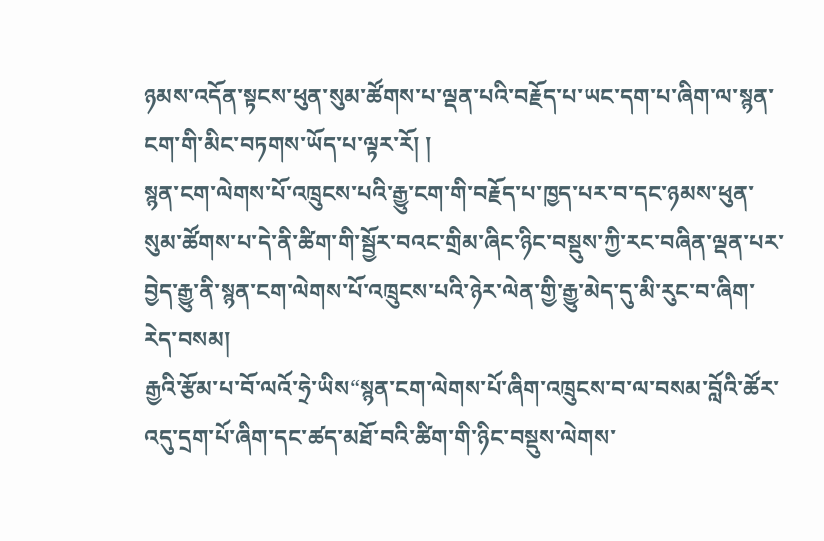ཉམས་འདོན་སྟངས་ཕུན་སུམ་ཚོགས་པ་ལྡན་པའི་བརྗོད་པ་ཡང་དག་པ་ཞིག་ལ་སྙན་ངག་གི་མིང་བཏགས་ཡོད་པ་ལྟར་རོ། །
སྙན་ངག་ལེགས་པོ་འཁྲུངས་པའི་རྒྱུ་ངག་གི་བརྗོད་པ་ཁྱད་པར་བ་དང་ཉམས་ཕུན་སུམ་ཚོགས་པ་དེ་ནི་ཚིག་གི་སྦྱོར་བའང་གྲིམ་ཞིང་ཉིང་བསྡུས་ཀྱི་རང་བཞིན་ལྡན་པར་བྱེད་རྒྱུ་ནི་སྙན་ངག་ལེགས་པོ་འཁྲུངས་པའི་ཉེར་ལེན་གྱི་རྒྱུ་མེད་དུ་མི་རུང་བ་ཞིག་རེད་བསམ།
རྒྱའི་རྩོམ་པ་བོ་ལའོ་ཧྲེ་ཡིས“སྙན་ངག་ལེགས་པོ་ཞིག་འཁྲུངས་བ་ལ་བསམ་བློའི་ཚོར་འདུ་དྲག་པོ་ཞིག་དང་ཚད་མཐོ་བའི་ཚིག་གི་ཉིང་བསྡུས་ལེགས་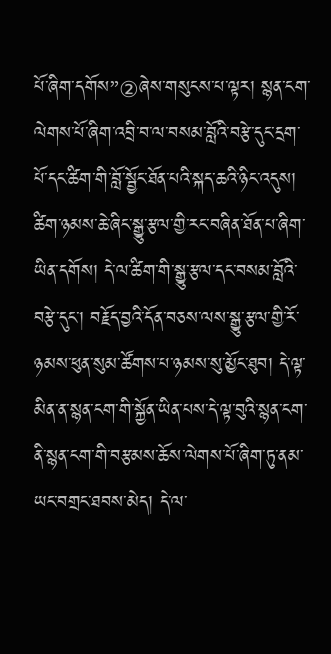པོ་ཞིག་དགོས”②ཞེས་གསུངས་པ་ལྟར། སྙན་ངག་ལེགས་པོ་ཞིག་འབྲི་བ་ལ་བསམ་བློའི་བརྩེ་དུང་དྲག་པོ་དང་ཚིག་གི་བློ་སྦྱོང་ཐོན་པའི་སྐད་ཆའི་ཉིང་འདུས། ཚིག་ཉམས་ཆེ་ཞིང་སྒྱུ་རྩལ་གྱི་རང་བཞིན་ཐོན་པ་ཞིག་ཡིན་དགོས། དེ་ལ་ཚིག་གི་སྒྱུ་རྩལ་དང་བསམ་བློའི་བརྩེ་དུང་། བརྗོད་བྱའི་དོན་བཅས་ལས་སྒྱུ་རྩལ་གྱི་རོ་ཉམས་ཕུན་སུམ་ཚོགས་པ་ཉམས་སུ་མྱོང་ཐུབ། དེ་ལྟ་མིན་ན་སྙན་ངག་གི་སྐྱོན་ཡིན་པས་དེ་ལྟ་བུའི་སྙན་ངག་ནི་སྙན་ངག་གི་བརྩམས་ཆོས་ལེགས་པོ་ཞིག་ཏུ་ནམ་ཡང་བགྲང་ཐབས་མེད། དེ་ལ་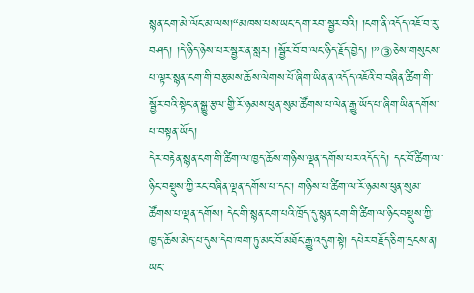སྙན་ངག་མེ་ལོང་མ་ལས།“མཁས་པས་ཡང་དག་རབ་སྦྱར་བའི། །ངག་ནི་འདོད་འཇོ་བ་རུ་བཤད། །དེ་ཉིད་ཉེས་པར་སྦྱར་ན་སླར། །སྦྱོར་བོ་བ་ལང་ཉིད་རྗོད་བྱེད། །”③ཅེས་གསུངས་པ་ལྟར་སྙན་ངག་གི་བརྩམས་ཆོས་ལེགས་པོ་ཞིག་ཡིན་ན་འདོད་འཇོའི་བ་བཞིན་ཚིག་གི་སྦྱོར་བའི་སྟེང་ན་སྒྱུ་རྩལ་གྱི་རོ་ཉམས་ཕུན་སུམ་ཚོགས་པ་ལེན་རྒྱུ་ཡོད་པ་ཞིག་ཡིན་དགོས་པ་བསྟན་ཡོད།
དེར་བརྟེན་སྙན་ངག་གི་ཚིག་ལ་ཁྱད་ཆོས་གཉིས་ལྡན་དགོས་པར་འདོད་དེ། དང་བོ་ཚིག་ལ་ཉིང་བསྡུས་ཀྱི་རང་བཞིན་ལྡན་དགོས་པ་དང་། གཉིས་པ་ཚིག་ལ་རོ་ཉམས་ཕུན་སུམ་ཚོགས་པ་ལྡན་དགོས། དེང་གི་སྙན་ངག་པའི་ཁྲོད་དུ་སྙན་ངག་གི་ཚིག་ལ་ཉིང་བསྡུས་ཀྱི་ཁྱད་ཆོས་མེད་པ་དུས་དེབ་ཁག་ཏུ་མང་བོ་མཐོང་རྒྱུ་འདུག་སྟེ། དཔེར་བརྗོད་ཅིག་དྲངས་ན། ཡང་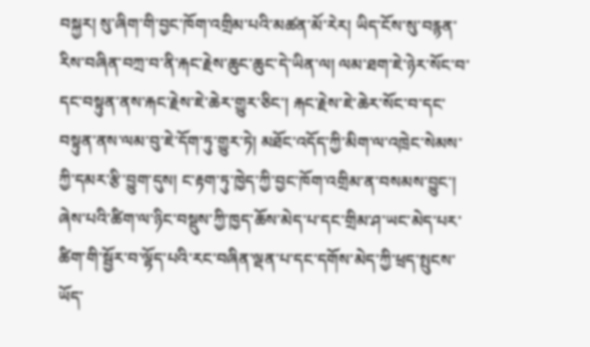བསྐྱར། སུ་ཞིག་གི་བྱང་ཁོག་འགྲིམ་པའི་མཚན་མོ་རེར། ཡིད་ངོས་སུ་བརྙན་རིས་བཞིན་བཀྲ་བ་ནི་རྐང་རྗེས་ཆུང་ཆུང་དེ་ཡིན་ལ། ལམ་ཐག་ཇེ་ཉེར་སོང་བ་དང་བསྟུན་ནས་རྐང་རྗེས་ཇེ་ཆེར་གྱུར་ཅིང་། རྐང་རྗེས་ཇེ་ཆེར་སོང་བ་དང་བསྟུན་ནས་ལམ་བུ་ཇེ་དོག་ཏུ་གྱུར་ཏེ། མཐོང་འདོད་ཀྱི་མིག་ལ་འཁྲེང་སེམས་ཀྱི་དམར་རྩི་བྱུག་དུས། ང་རྟག་ཏུ་ཁྱེད་ཀྱི་བྱང་ཁོག་འགྲིམ་ན་བསམས་བྱུང་། ཞེས་པའི་ཚིག་ལ་ཉིང་བསྡུས་ཀྱི་ཁྱད་ཆོས་མེད་པ་དང་གྲིམ་ཤ་ཡང་མེད་པར་ཚིག་གི་སྦྱོར་བ་ལྷོད་པའི་རང་བཞིན་ལྡན་པ་དང་དགོས་མེད་ཀྱི་ཕྲད་སྤུངས་ཡོད་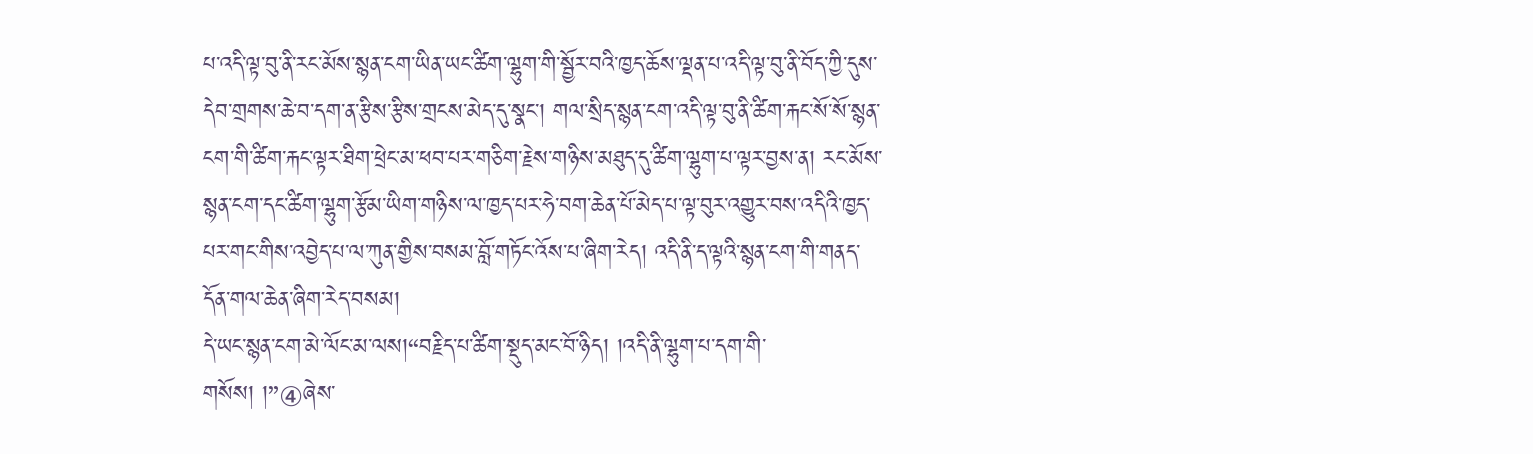པ་འདི་ལྟ་བུ་ནི་རང་མོས་སྙན་ངག་ཡིན་ཡང་ཚིག་ལྷུག་གི་སྦྱོར་བའི་ཁྱད་ཆོས་ལྡན་པ་འདི་ལྟ་བུ་ནི་བོད་ཀྱི་དུས་དེབ་གྲགས་ཆེ་བ་དག་ན་རྩིས་རྩིས་གྲངས་མེད་དུ་སྣང་། གལ་སྲིད་སྙན་ངག་འདི་ལྟ་བུ་ནི་ཚིག་རྐང་སོ་སོ་སྙན་ངག་གི་ཚིག་རྐང་ལྟར་ཐིག་ཕྲེང་མ་ཕབ་པར་གཅིག་རྗེས་གཉིས་མཐུད་དུ་ཚིག་ལྷུག་པ་ལྟར་བྱས་ན། རང་མོས་སྙན་ངག་དང་ཚིག་ལྷུག་རྩོམ་ཡིག་གཉིས་ལ་ཁྱད་པར་ཧེ་བག་ཆེན་པོ་མེད་པ་ལྟ་བུར་འགྱུར་བས་འདིའི་ཁྱད་པར་གང་གིས་འབྱེད་པ་ལ་ཀུན་གྱིས་བསམ་བློ་གཏོང་འོས་པ་ཞིག་རེད། འདི་ནི་ད་ལྟའི་སྙན་ངག་གི་གནད་དོན་གལ་ཆེན་ཞིག་རེད་བསམ།
དེ་ཡང་སྙན་ངག་མེ་ལོང་མ་ལས།“བརྗིད་པ་ཚིག་སྡུད་མང་བོ་ཉིད། །འདི་ནི་ལྷུག་པ་དག་གི་གསོས། །”④ཞེས་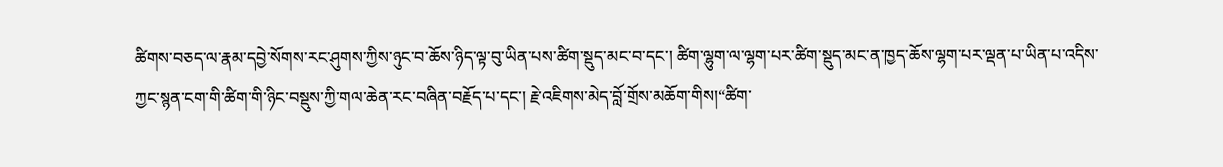ཚིགས་བཅད་ལ་རྣམ་དབྱེ་སོགས་རང་ཤུགས་ཀྱིས་ཉུང་བ་ཆོས་ཉིད་ལྟ་བུ་ཡིན་པས་ཚིག་སྡུད་མང་བ་དང་། ཚིག་ལྷུག་ལ་ལྷག་པར་ཚིག་སྡུད་མང་ན་ཁྱད་ཆོས་ལྷག་པར་ལྡན་པ་ཡིན་པ་འདིས་ཀྱང་སྙན་ངག་གི་ཚིག་གི་ཉིང་བསྡུས་ཀྱི་གལ་ཆེན་རང་བཞིན་བརྗོད་པ་དང་། རྗེ་འཇིགས་མེད་བློ་གྲོས་མཆོག་གིས།“ཚིག་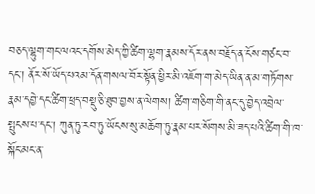བཅད་ལྷུག་གང་ལའང་དགོས་མེད་ཀྱི་ཚིག་ལྷག་རྣམས་དོར་ནས་བརྗོད་ན་ངོས་གཙང་བ་དང་། ནོར་སོ་ཡོད་པའམ་དོན་གསལ་བོར་སྟོན་ཕྱིར་མི་འཇོག་ག་མེད་ཡིན་ན་མ་གཏོགས་རྣམ་དབྱེ་དང་ཚིག་ཕྲད་བསྡུ་ཅི་ཐུབ་བྱས་ན་ལེགས། ཚིག་གཅིག་གི་ནང་དུ་བྱེད་འབྲེལ་སྤུངས་པ་དང་། ཀུན་ཏུ་རབ་ཏུ་ཡོངས་སུ་མཆོག་ཏུ་རྣམ་པར་སོགས་མི་ཟད་པའི་ཚིག་གི་ཁ་སྐོང་མང་ན་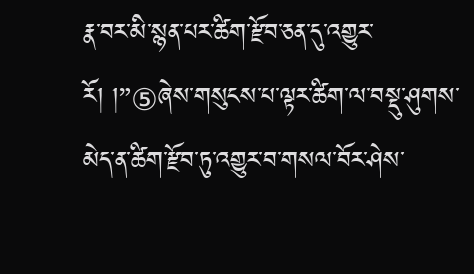རྣ་བར་མི་སྙན་པར་ཚིག་རྫོབ་ཅན་དུ་འགྱུར་རོ། །”⑤ཞེས་གསུངས་པ་ལྟར་ཚིག་ལ་བསྡུ་ཤུགས་མེད་ན་ཚིག་རྫོབ་ཏུ་འགྱུར་བ་གསལ་བོར་ཤེས་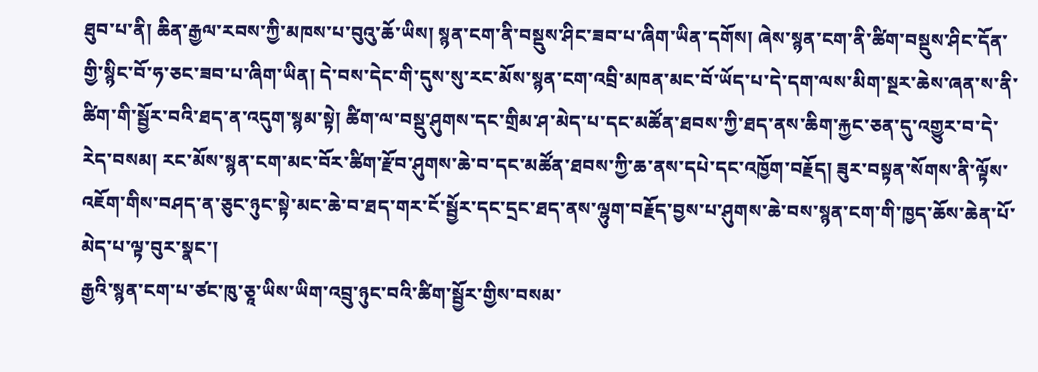ཐུབ་པ་ནི། ཆིན་རྒྱལ་རབས་ཀྱི་མཁས་པ་བུའུ་ཆོ་ཡིས། སྙན་ངག་ནི་བསྡུས་ཤིང་ཟབ་པ་ཞིག་ཡིན་དགོས། ཞེས་སྙན་ངག་ནི་ཚིག་བསྡུས་ཤིང་དོན་གྱི་སྙིང་བོ་ཧ་ཅང་ཟབ་པ་ཞིག་ཡིན། དེ་བས་དེང་གི་དུས་སུ་རང་མོས་སྙན་ངག་འབྲི་མཁན་མང་བོ་ཡོད་པ་དེ་དག་ལས་མིག་སྔར་ཆེས་ཞན་ས་ནི་ཚིག་གི་སྦྱོར་བའི་ཐད་ན་འདུག་སྙམ་སྟེ། ཚིག་ལ་བསྡུ་ཤུགས་དང་གྲིམ་ཤ་མེད་པ་དང་མཚོན་ཐབས་ཀྱི་ཐད་ནས་ཆིག་རྐྱང་ཅན་དུ་འགྱུར་བ་དེ་རེད་བསམ། རང་མོས་སྙན་ངག་མང་བོར་ཚིག་རྫོབ་ཤུགས་ཆེ་བ་དང་མཚོན་ཐབས་ཀྱི་ཆ་ནས་དཔེ་དང་འཁྱོག་བརྗོད། ཟུར་བསྟན་སོགས་ནི་ལྟོས་འཇོག་གིས་བཤད་ན་ཅུང་ཉུང་སྟེ་མང་ཆེ་བ་ཐད་གར་ངོ་སྦྱོར་དང་དྲང་ཐད་ནས་ལྷུག་བརྗོད་བྱས་པ་ཤུགས་ཆེ་བས་སྙན་ངག་གི་ཁྱད་ཆོས་ཆེན་པོ་མེད་པ་ལྟ་བུར་སྣང་།
རྒྱའི་སྙན་ངག་པ་ཙང་ཁུ་ཅཱ་ཡིས་ཡིག་འབྲུ་ཉུང་བའི་ཚིག་སྦྱོར་གྱིས་བསམ་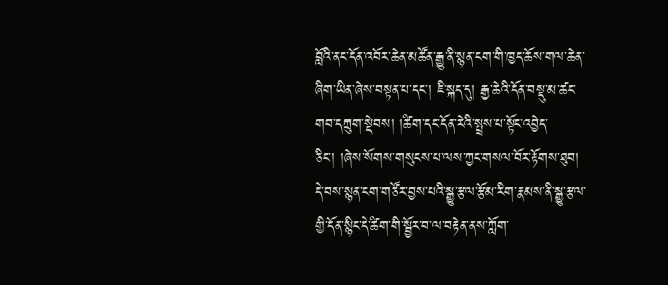བློའི་ནང་དོན་འབོར་ཆེན་མཚོན་རྒྱུ་ནི་སྙན་ངག་གི་ཁྱད་ཆོས་གལ་ཆེན་ཞིག་ཡིན་ཞེས་བསྟན་པ་དང་། ཇི་སྐད་དུ། རྒྱ་ཆེའི་དོན་བསྡུ་མ་ཚང་གབ་དཀྲུག་སྡེབས། །ཚིག་དང་དོན་རེའི་སྤྲས་པ་སྟོང་འབྱེད་ཅིང་། །ཞེས་སོགས་གསུངས་པ་ལས་ཀྱང་གསལ་བོར་རྟོགས་ཐུབ། དེ་བས་སྙན་ངག་གཙོར་བྱས་པའི་སྒྱུ་རྩལ་རྩོམ་རིག་རྣམས་ནི་སྒྱུ་རྩལ་གྱི་དོན་སྙིང་དེ་ཚིག་གི་སྦྱོར་བ་ལ་བརྟེན་ནས་ཀློག་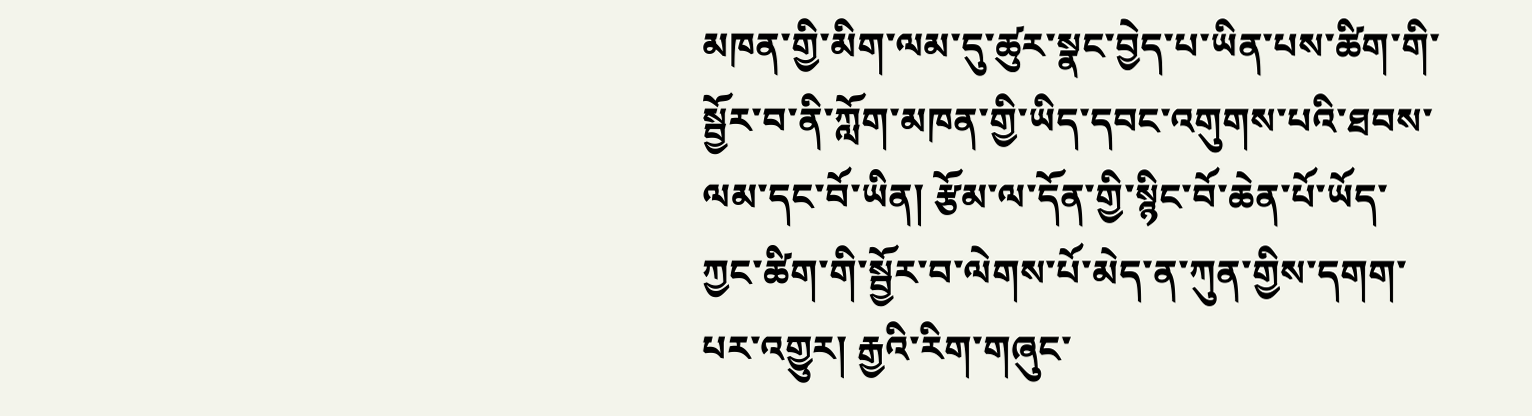མཁན་གྱི་མིག་ལམ་དུ་ཚུར་སྣང་བྱེད་པ་ཡིན་པས་ཚིག་གི་སྦྱོར་བ་ནི་ཀློག་མཁན་གྱི་ཡིད་དབང་འགུགས་པའི་ཐབས་ལམ་དང་བོ་ཡིན། རྩོམ་ལ་དོན་གྱི་སྙིང་བོ་ཆེན་པོ་ཡོད་ཀྱང་ཚིག་གི་སྦྱོར་བ་ལེགས་པོ་མེད་ན་ཀུན་གྱིས་དགག་པར་འགྱུར། རྒྱའི་རིག་གཞུང་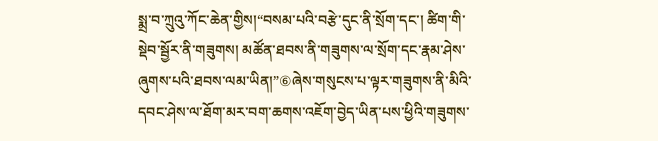སྨྲ་བ་ཀྲུའུ་ཀོང་ཆེན་གྱིས།“བསམ་པའི་བརྩེ་དུང་ནི་སྲོག་དང་། ཚིག་གི་སྡེབ་སྦྱོར་ནི་གཟུགས། མཚོན་ཐབས་ནི་གཟུགས་ལ་སྲོག་དང་རྣམ་ཤེས་ཞུགས་པའི་ཐབས་ལམ་ཡིན།”⑥ཞེས་གསུངས་པ་ལྟར་གཟུགས་ནི་མིའི་དབང་ཤེས་ལ་ཐོག་མར་བག་ཆགས་འཇོག་བྱེད་ཡིན་པས་ཕྱིའི་གཟུགས་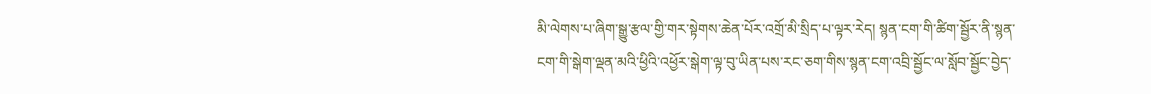མི་ལེགས་པ་ཞིག་སྒྱུ་རྩལ་གྱི་གར་སྟེགས་ཆེན་པོར་འགྲོ་མི་སྲིད་པ་ལྟར་རེད། སྙན་ངག་གི་ཚིག་སྦྱོར་ནི་སྙན་ངག་གི་སྒེག་ལྡན་མའི་ཕྱིའི་འཕྱོར་སྒེག་ལྟ་བུ་ཡིན་པས་རང་ཅག་གིས་སྙན་ངག་འབྲི་སྦྱོང་ལ་སློབ་སྦྱོང་བྱེད་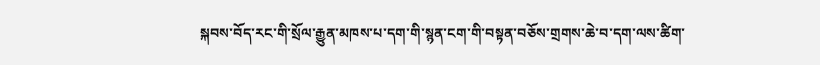སྐབས་བོད་རང་གི་སྲོལ་རྒྱུན་མཁས་པ་དག་གི་སྙན་ངག་གི་བསྟན་བཅོས་གྲགས་ཆེ་བ་དག་ལས་ཚིག་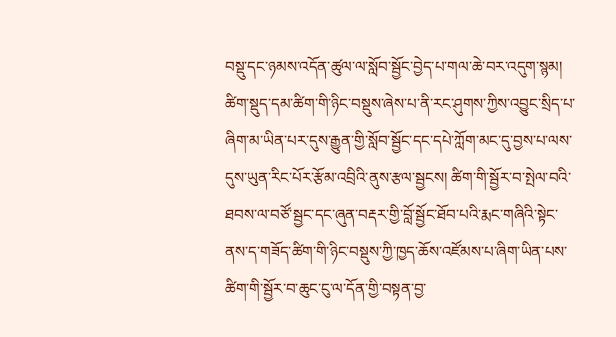བསྡུ་དང་ཉམས་འདོན་ཚུལ་ལ་སློབ་སྦྱོང་བྱེད་པ་གལ་ཆེ་བར་འདུག་སྙམ།
ཚིག་སྡུད་དམ་ཚིག་གི་ཉིང་བསྡུས་ཞེས་པ་ནི་རང་ཤུགས་ཀྱིས་འབྱུང་སྲིད་པ་ཞིག་མ་ཡིན་པར་དུས་རྒྱུན་གྱི་སློབ་སྦྱོང་དང་དཔེ་ཀློག་མང་དུ་བྱས་པ་ལས་དུས་ཡུན་རིང་པོར་རྩོམ་འབྲིའི་ནུས་རྩལ་སྦྱངས། ཚིག་གི་སྦྱོར་བ་སྤེལ་བའི་ཐབས་ལ་བཙོ་སྦྱང་དང་ཞུན་བརྡར་གྱི་བློ་སྦྱོང་ཐོབ་པའི་རྨང་གཞིའི་སྟེང་ནས་ད་གཟོད་ཚིག་གི་ཉིང་བསྡུས་ཀྱི་ཁྱད་ཆོས་འཛོམས་པ་ཞིག་ཡིན་པས་ཚིག་གི་སྦྱོར་བ་ཆུང་ངུ་ལ་དོན་གྱི་བསྟན་བྱ་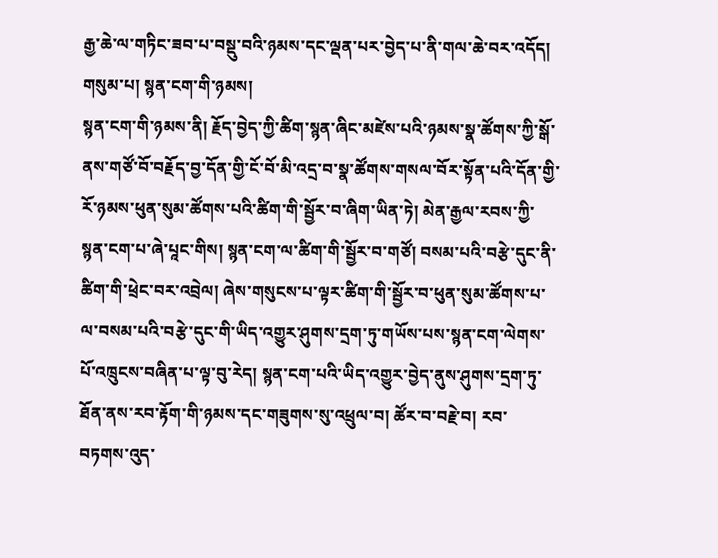རྒྱ་ཆེ་ལ་གཏིང་ཟབ་པ་བསྡུ་བའི་ཉམས་དང་ལྡན་པར་བྱེད་པ་ནི་གལ་ཆེ་བར་འདོད།
གསུམ་པ། སྙན་ངག་གི་ཉམས།
སྙན་ངག་གི་ཉམས་ནི། རྗོད་བྱེད་ཀྱི་ཚིག་སྙན་ཞིང་མཛེས་པའི་ཉམས་སྣ་ཚོགས་ཀྱི་སྒོ་ནས་གཙོ་བོ་བརྗོད་བྱ་དོན་གྱི་ངོ་བོ་མི་འདྲ་བ་སྣ་ཚོགས་གསལ་བོར་སྟོན་པའི་དོན་གྱི་རོ་ཉམས་ཕུན་སུམ་ཚོགས་པའི་ཚིག་གི་སྦྱོར་བ་ཞིག་ཡིན་ཏེ། མེན་རྒྱལ་རབས་ཀྱི་སྙན་ངག་པ་ཞེ་པཱང་གིས། སྙན་ངག་ལ་ཚིག་གི་སྦྱོར་བ་གཙོ། བསམ་པའི་བརྩེ་དུང་ནི་ཚིག་གི་ཕྲེང་བར་འབྲེལ། ཞེས་གསུངས་པ་ལྟར་ཚིག་གི་སྦྱོར་བ་ཕུན་སུམ་ཚོགས་པ་ལ་བསམ་པའི་བརྩེ་དུང་གི་ཡིད་འགྱུར་ཤུགས་དྲག་ཏུ་གཡོས་པས་སྙན་ངག་ལེགས་པོ་འཁྲུངས་བཞིན་པ་ལྟ་བུ་རེད། སྙན་ངག་པའི་ཡིད་འགྱུར་བྱེད་ནུས་ཤུགས་དྲག་ཏུ་ཐོན་ནས་རབ་རྟོག་གི་ཉམས་དང་གཟུགས་སུ་འཕྲུལ་བ། ཚོར་བ་བརྗེ་བ། རབ་བཏགས་འུད་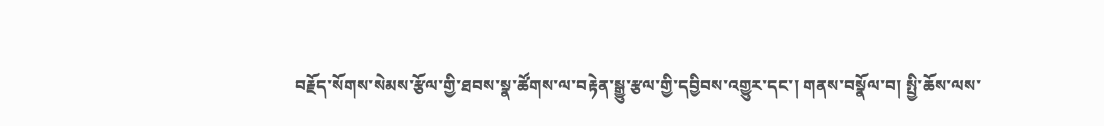བརྗོད་སོགས་སེམས་རྩོལ་གྱི་ཐབས་སྣ་ཚོགས་ལ་བརྟེན་སྒྱུ་རྩལ་གྱི་དབྱིབས་འགྱུར་དང་། གནས་བསྣོལ་བ། སྤྱི་ཆོས་ལས་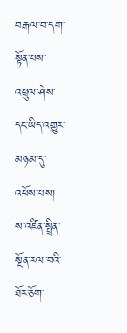བརྒལ་བ་དག་སྟོན་པས་འཕྲུལ་ཤེས་དང་ཡིད་འགྱུར་མཉམ་དུ་འཕོས་པས། ས་འཛིན་སྤྲིན་སྔོན་རལ་བའི་ཐོར་ཅོག་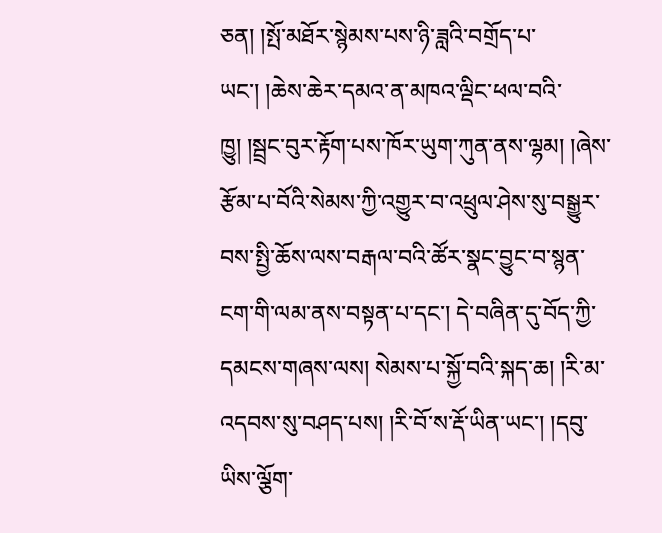ཅན། །སྤོ་མཐོར་སྙེམས་པས་ཉི་ཟླའི་བགྲོད་པ་ཡང་། །ཆེས་ཆེར་དམའ་ན་མཁའ་ལྡིང་ཕལ་བའི་ཁྱུ། །སྦྲང་བུར་རྟོག་པས་ཁོར་ཡུག་ཀུན་ནས་ལྷམ། །ཞེས་རྩོམ་པ་བོའི་སེམས་ཀྱི་འགྱུར་བ་འཕྲུལ་ཤེས་སུ་བསྒྱུར་བས་སྤྱི་ཆོས་ལས་བརྒལ་བའི་ཚོར་སྣང་བྱུང་བ་སྙན་ངག་གི་ལམ་ནས་བསྟན་པ་དང་། དེ་བཞིན་དུ་བོད་ཀྱི་དམངས་གཞས་ལས། སེམས་པ་སྐྱོ་བའི་སྐད་ཆ། །རི་མ་འདབས་སུ་བཤད་པས། །རི་བོ་ས་རྡོ་ཡིན་ཡང་། །དབུ་ཡིས་ལྕོག་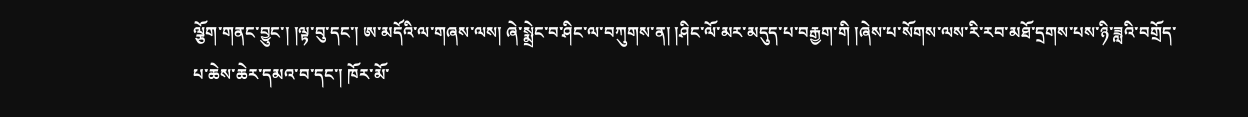ལྕོག་གནང་བྱུང་། །ལྟ་བུ་དང་། ཨ་མདོའི་ལ་གཞས་ལས། ཞེ་སྨྲེང་བ་ཤིང་ལ་བཀུགས་ན། །ཤིང་ལོ་མར་མདུད་པ་བརྒྱག་གི །ཞེས་པ་སོགས་ལས་རི་རབ་མཐོ་དྲགས་པས་ཉི་ཟླའི་བགྲོད་པ་ཆེས་ཆེར་དམའ་བ་དང་། ཁོར་མོ་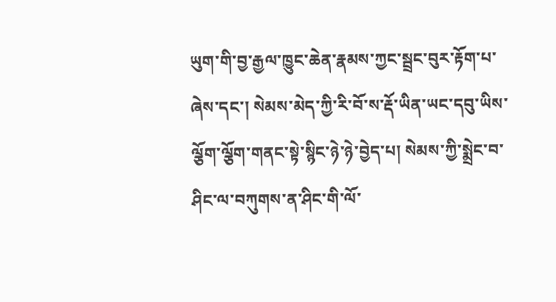ཡུག་གི་བྱ་རྒྱལ་ཁྱུང་ཆེན་རྣམས་ཀྱང་སྦྲང་བུར་རྟོག་པ་ཞེས་དང་། སེམས་མེད་ཀྱི་རི་བོ་ས་རྡོ་ཡིན་ཡང་དབུ་ཡིས་ལྕོག་ལྕོག་གནང་སྟེ་སྙིང་ཉེ་ཉེ་བྱེད་པ། སེམས་ཀྱི་སྨྲེང་བ་ཤིང་ལ་བཀུགས་ན་ཤིང་གི་ལོ་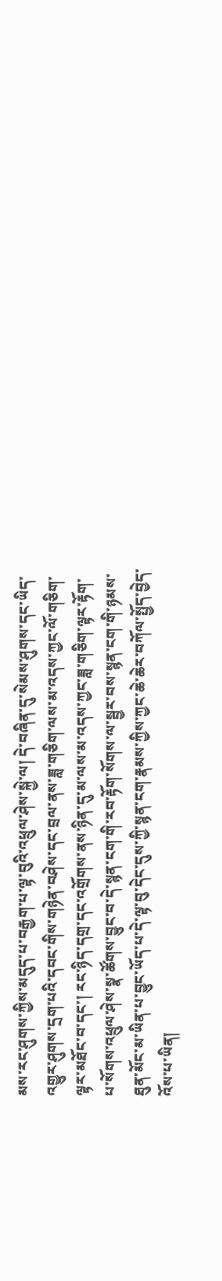མས་རང་ཤུགས་ཀྱིས་མདུད་པ་བརྒྱག་པ་ལྟ་བུའི་འཕྲུལ་ཤེས་སྐྱེ་ལ། དེ་བཞིན་དུ་སེམས་ཤུགས་དང་ཡིད་འགྱུར་ཤུགས་དྲག་པའི་དབང་གིས་གཉེན་བཤེས་དང་བྲལ་ནས་ཟླ་གཅིག་ལས་མ་འདས་ཀྱང་ལོ་གཅིག་ལྟར་མཐོང་བ་དང་། རང་ཉིད་དགྲ་དང་འགྲོགས་ནས་ཉིན་དུ་མ་ལས་མ་འདས་ཀྱང་ཟླ་གཅིག་ལྟར་རྟོག་པ་སོགས་འཕྲུལ་ཤེས་སྣ་ཚོགས་བྱུང་བ་དེ་སྙན་ངག་གི་རབ་རྟོག་སོགས་ལ་སྦྱར་བས་སྙན་ངག་གི་ཉམས་ཐུན་མོང་མ་ཡིན་པ་བྱུང་ཡོད་པ་དེ་ལྟ་བུ་དེང་དུས་ཀྱི་སྙན་ངག་རྣམས་ཀྱིས་ཀྱང་ཆེ་ཆེར་བཀོལ་སྤྱོད་བྱེད་འོས་པ་ཡིན།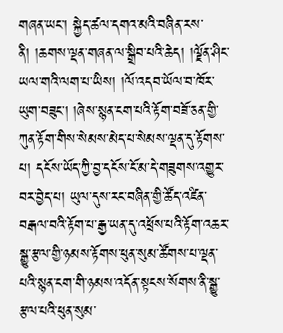གཞན་ཡང་། སྐྱེད་ཚལ་དགའ་མའི་བཞིན་རས་ནི། །ཆགས་ལྡན་གཞན་ལ་སྒྲིབ་པའི་ཆེད། །ལྗོན་ཤིང་ཡལ་གའི་ལག་པ་ཡིས། །ལོ་འདབ་ཡོལ་བ་ཁོར་ཡུག་བཟུང་། །ཞེས་སྙན་ངག་པའི་རྟོག་བཟོ་ཅན་གྱི་ཀུན་རྟོག་གིས་སེམས་མེད་པ་སེམས་ལྡན་དུ་རྟོགས་པ། དངོས་ཡོད་ཀྱི་བྱ་དངོས་ངོ་མ་དེ་གཟུགས་འགྱུར་བར་བྱེད་པ། ཡུལ་དུས་རང་བཞིན་གྱི་ཚོད་འཛིན་བརྒལ་བའི་རྟོག་པ་རྒྱ་ཡན་དུ་འཕྲོས་པའི་རྟོག་འཆར་སྒྱུ་རྩལ་གྱི་ཉམས་རྟོགས་ཕུན་སུམ་ཚོགས་པ་ལྡན་པའི་སྙན་ངག་གི་ཉམས་འདོན་སྟངས་སོགས་ནི་སྒྱུ་རྩལ་པའི་ཕུན་སུམ་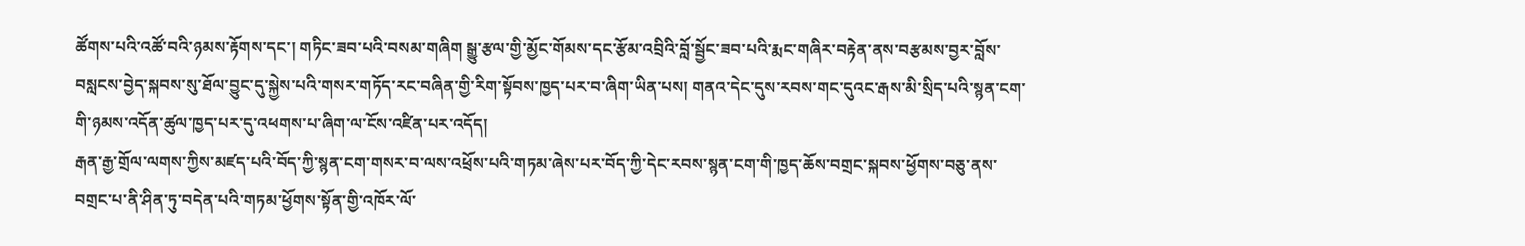ཚོགས་པའི་འཚོ་བའི་ཉམས་རྟོགས་དང་། གཏིང་ཟབ་པའི་བསམ་གཞིག སྒྱུ་རྩལ་གྱི་མྱོང་གོམས་དང་རྩོམ་འབྲིའི་བློ་སྦྱོང་ཟབ་པའི་རྨང་གཞིར་བརྟེན་ནས་བརྩམས་བྱར་བློས་བསླངས་བྱེད་སྐབས་སུ་ཐོལ་བྱུང་དུ་སྐྱེས་པའི་གསར་གཏོད་རང་བཞིན་གྱི་རིག་སྟོབས་ཁྱད་པར་བ་ཞིག་ཡིན་པས། གནའ་དེང་དུས་རབས་གང་དུའང་རྒས་མི་སྲིད་པའི་སྙན་ངག་གི་ཉམས་འདོན་ཚུལ་ཁྱད་པར་དུ་འཕགས་པ་ཞིག་ལ་ངོས་འཛིན་པར་འདོད།
རྒན་རྒྱ་གྲོལ་ལགས་ཀྱིས་མཛད་པའི་བོད་ཀྱི་སྙན་ངག་གསར་བ་ལས་འཕྲོས་པའི་གཏམ་ཞེས་པར་བོད་ཀྱི་དེང་རབས་སྙན་ངག་གི་ཁྱད་ཆོས་བགྲང་སྐབས་ཕྱོགས་བཅུ་ནས་བགྲང་པ་ནི་ཤིན་ཏུ་བདེན་པའི་གཏམ་ཕྱོགས་སྟོན་གྱི་འཁོར་ལོ་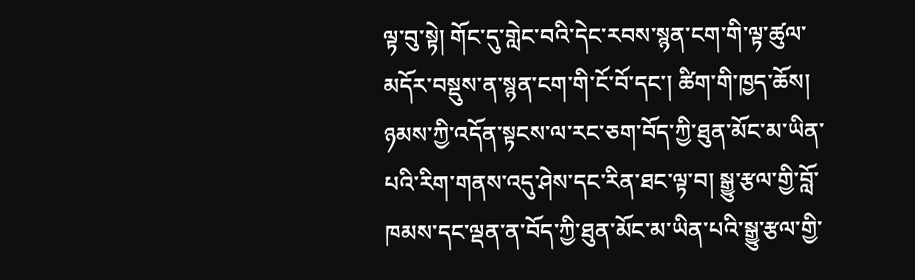ལྟ་བུ་སྟེ། གོང་དུ་གླེང་བའི་དེང་རབས་སྙན་ངག་གི་ལྟ་ཚུལ་མདོར་བསྡུས་ན་སྙན་ངག་གི་ངོ་བོ་དང་། ཚིག་གི་ཁྱད་ཆོས། ཉམས་ཀྱི་འདོན་སྟངས་ལ་རང་ཅག་བོད་ཀྱི་ཐུན་མོང་མ་ཡིན་པའི་རིག་གནས་འདུ་ཤེས་དང་རིན་ཐང་ལྟ་བ། སྒྱུ་རྩལ་གྱི་བློ་ཁམས་དང་ལྡན་ན་བོད་ཀྱི་ཐུན་མོང་མ་ཡིན་པའི་སྒྱུ་རྩལ་གྱི་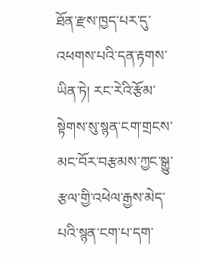ཐོན་རྫས་ཁྱད་པར་དུ་འཕགས་པའི་དན་རྟགས་ཡིན་ཏེ། རང་རེའི་རྩོམ་སྟེགས་སུ་སྙན་ངག་གྲངས་མང་བོར་བརྩམས་ཀྱང་སྒྱུ་རྩལ་གྱི་འཕེལ་རྒྱས་མེད་པའི་སྙན་ངག་པ་དག་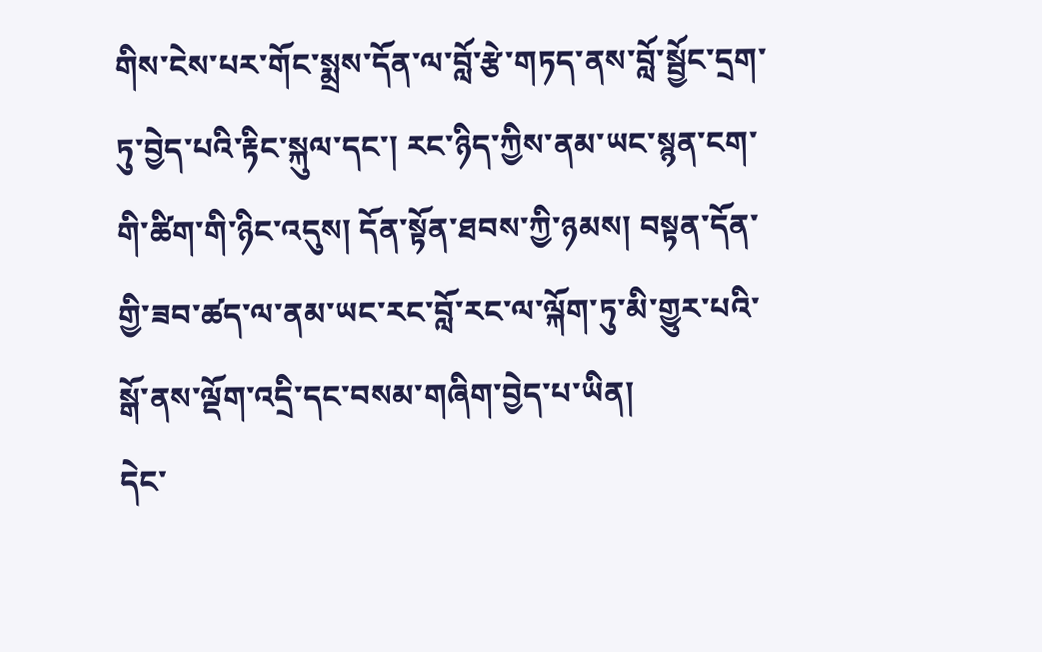གིས་ངེས་པར་གོང་སྨྲས་དོན་ལ་བློ་རྩེ་གཏད་ནས་བློ་སྦྱོང་དྲག་ཏུ་བྱེད་པའི་རྟིང་སྐུལ་དང་། རང་ཉིད་ཀྱིས་ནམ་ཡང་སྙན་ངག་གི་ཚིག་གི་ཉིང་འདུས། དོན་སྟོན་ཐབས་ཀྱི་ཉམས། བསྟན་དོན་གྱི་ཟབ་ཚད་ལ་ནམ་ཡང་རང་བློ་རང་ལ་ལྐོག་ཏུ་མི་གྱུར་པའི་སྒོ་ནས་ལྡོག་འདྲི་དང་བསམ་གཞིག་བྱེད་པ་ཡིན།
དེང་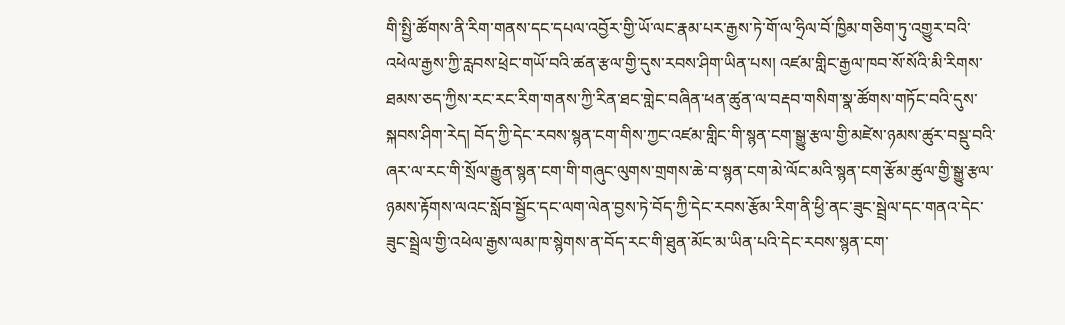གི་སྤྱི་ཚོགས་ནི་རིག་གནས་དང་དཔལ་འབྱོར་གྱི་ཡོ་ལང་རྣམ་པར་རྒྱས་ཏེ་གོ་ལ་ཧྲིལ་བོ་ཁྱིམ་གཅིག་ཏུ་འགྱུར་བའི་འཕེལ་རྒྱས་ཀྱི་རླབས་ཕྲེང་གཡོ་བའི་ཚན་རྩལ་གྱི་དུས་རབས་ཤིག་ཡིན་པས། འཛམ་གླིང་རྒྱལ་ཁབ་སོ་སོའི་མི་རིགས་ཐམས་ཅད་ཀྱིས་རང་རང་རིག་གནས་ཀྱི་རིན་ཐང་གླེང་བཞིན་ཕན་ཚུན་ལ་བརྡབ་གསིག་སྣ་ཚོགས་གཏོང་བའི་དུས་སྐབས་ཤིག་རེད། བོད་ཀྱི་དེང་རབས་སྙན་ངག་གིས་ཀྱང་འཛམ་གླིང་གི་སྙན་ངག་སྒྱུ་རྩལ་གྱི་མཛེས་ཉམས་ཚུར་བསྡུ་བའི་ཞར་ལ་རང་གི་སྲོལ་རྒྱུན་སྙན་ངག་གི་གཞུང་ལུགས་གྲགས་ཆེ་བ་སྙན་ངག་མེ་ལོང་མའི་སྙན་ངག་རྩོམ་ཚུལ་གྱི་སྒྱུ་རྩལ་ཉམས་རྟོགས་ལའང་སློབ་སྦྱོང་དང་ལག་ལེན་བྱས་ཏེ་བོད་ཀྱི་དེང་རབས་རྩོམ་རིག་ནི་ཕྱི་ནང་ཟུང་སྦྲེལ་དང་གནའ་དེང་ཟུང་སྦྲེལ་གྱི་འཕེལ་རྒྱས་ལམ་ཁ་སྙེགས་ན་བོད་རང་གི་ཐུན་མོང་མ་ཡིན་པའི་དེང་རབས་སྙན་ངག་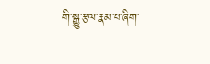གི་སྒྱུ་རྩལ་རྣམ་པ་ཞིག་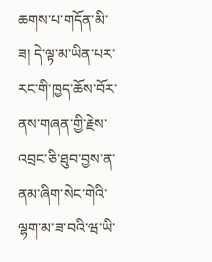ཆགས་པ་གདོན་མི་ཟ། དེ་ལྟ་མ་ཡིན་པར་རང་གི་ཁྱད་ཆོས་བོར་ནས་གཞན་གྱི་རྗེས་འབྲང་ཅི་ཐུབ་བྱས་ན་ནམ་ཞིག་སེང་གེའི་ལྷག་མ་ཟ་བའི་ཝ་ཡི་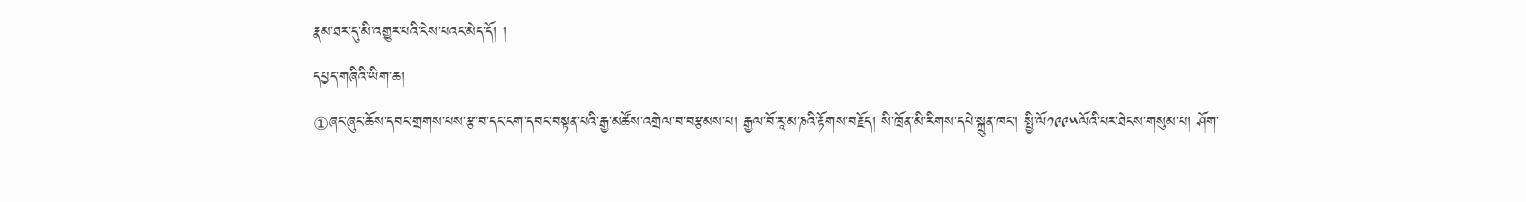རྣམ་ཐར་དུ་མི་འགྱུར་པའི་ངེས་པའང་མེད་དོ། །
དཔྱད་གཞིའི་ཡིག་ཆ།
①ཞང་ཞུང་ཆོས་དབང་གྲགས་པས་རྩ་བ་དང་ངག་དབང་བསྟན་པའི་རྒྱ་མཚོས་འགྲེལ་བ་བརྩམས་པ། རྒྱལ་བོ་རཱ་མ་ཎའི་རྟོགས་བརྗོད། སི་ཁྲོན་མི་རིགས་དཔེ་སྐྲུན་ཁང་། སྤྱི་ལོ༡༩༩༥ལོའི་པར་ཐེངས་གསུམ་པ། ཤོག་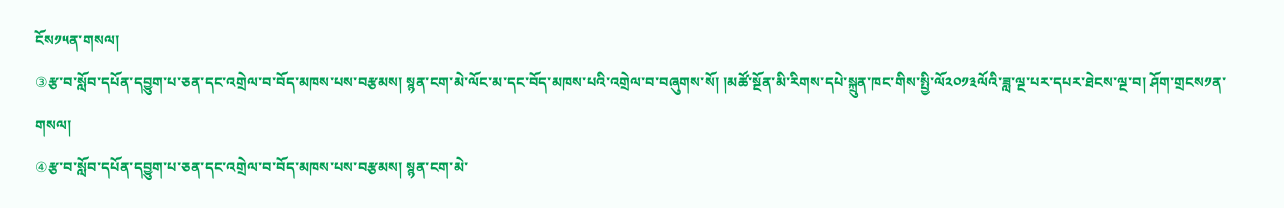ངོས༡༥ན་གསལ།
③རྩ་བ་སློབ་དཔོན་དབྱུག་པ་ཅན་དང་འགྲེལ་བ་བོད་མཁས་པས་བརྩམས། སྙན་ངག་མེ་ལོང་མ་དང་བོད་མཁས་པའི་འགྲེལ་བ་བཞུགས་སོ། །མཚོ་སྔོན་མི་རིགས་དཔེ་སྐྲུན་ཁང་གིས་སྤྱི་ལོ༢༠༡༣ལོའི་ཟླ་ལྔ་པར་དཔར་ཐེངས་ལྔ་བ། ཤོག་གྲངས༡ན་གསལ།
④རྩ་བ་སློབ་དཔོན་དབྱུག་པ་ཅན་དང་འགྲེལ་བ་བོད་མཁས་པས་བརྩམས། སྙན་ངག་མེ་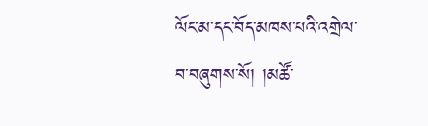ལོང་མ་དང་བོད་མཁས་པའི་འགྲེལ་བ་བཞུགས་སོ། །མཚོ་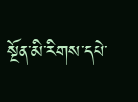སྔོན་མི་རིགས་དཔེ་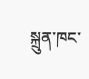སྐྲུན་ཁང་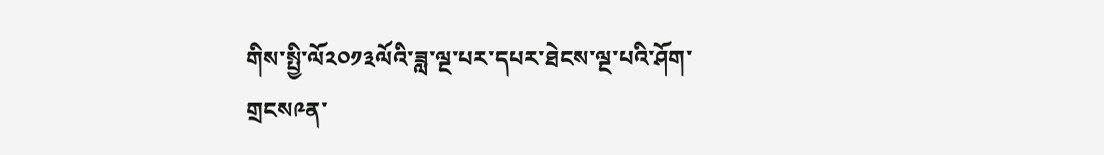གིས་སྤྱི་ལོ༢༠༡༣ལོའི་ཟླ་ལྔ་པར་དཔར་ཐེངས་ལྔ་པའི་ཤོག་གྲངས༩ན་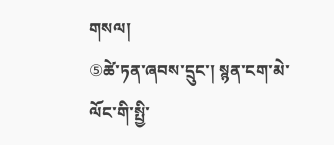གསལ།
⑤ཚེ་ཏན་ཞབས་དྲུང་། སྙན་ངག་མེ་ལོང་གི་སྤྱི་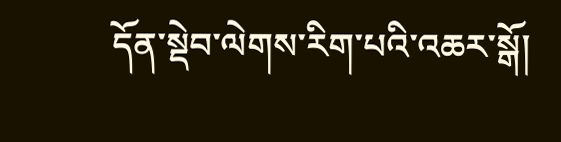དོན་སྡེབ་ལེགས་རིག་པའི་འཆར་སྒོ།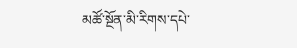མཚོ་སྔོན་མི་རིགས་དཔེ་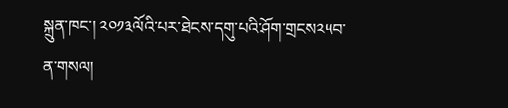སྐྲུན་ཁང་། ༢༠༡༣ལོའི་པར་ཐེངས་དགུ་པའི་ཤོག་གྲངས༢༥བ་ན་གསལ།